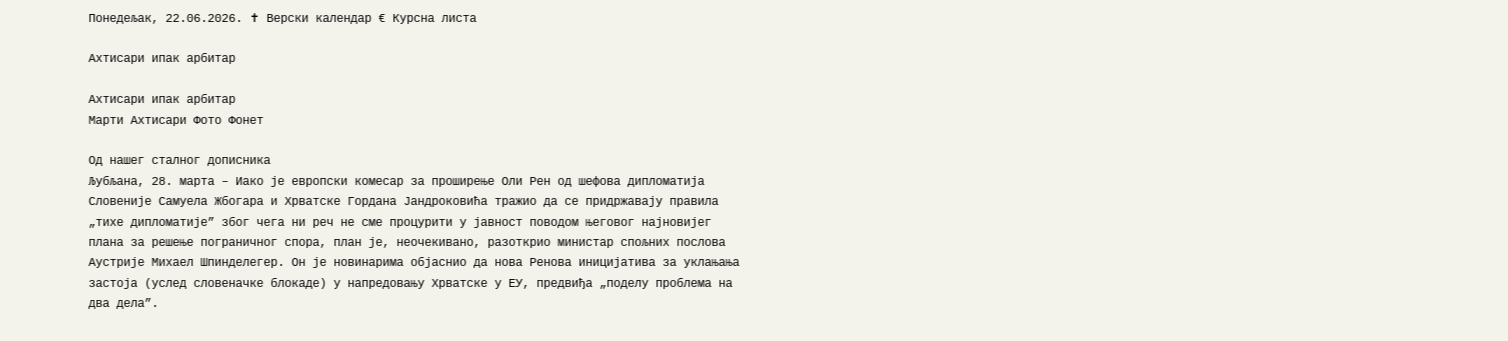Понедељак, 22.06.2026. ✝ Верски календар € Курсна листа

Ахтисари ипак арбитар

Ахтисари ипак арбитар
Марти Ахтисари Фото Фонет

Од нашег сталног дописника
Љубљана, 28. марта – Иако је европски комесар за проширење Оли Рен од шефова дипломатија Словеније Самуела Жбогара и Хрватске Гордана Јандроковића тражио да се придржавају правила „тихе дипломатије” због чега ни реч не сме процурити у јавност поводом његовог најновијег плана за решење пограничног спора, план је, неочекивано, разоткрио министар спољних послова Аустрије Михаел Шпинделегер. Он је новинарима објаснио да нова Ренова иницијатива за уклањања застоја (услед словеначке блокаде) у напредовању Хрватске у ЕУ, предвиђа „поделу проблема на два дела”.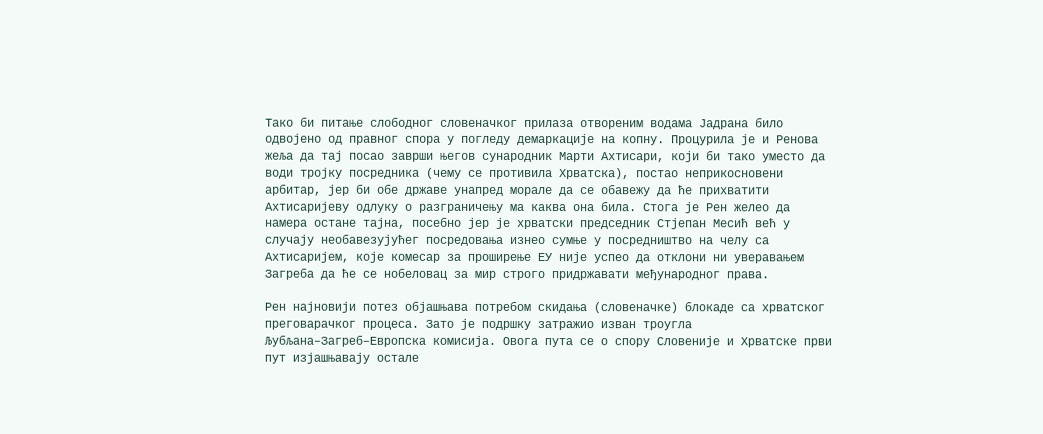Тако би питање слободног словеначког прилаза отвореним водама Јадрана било одвојено од правног спора у погледу демаркације на копну. Процурила је и Ренова жеља да тај посао заврши његов сународник Марти Ахтисари, који би тако уместо да води тројку посредника (чему се противила Хрватска), постао неприкосновени арбитар, јер би обе државе унапред морале да се обавежу да ће прихватити Ахтисаријеву одлуку о разграничењу ма каква она била. Стога је Рен желео да намера остане тајна, посебно јер је хрватски председник Стјепан Месић већ у случају необавезујућег посредовања изнео сумње у посредништво на челу са Ахтисаријем, које комесар за проширење ЕУ није успео да отклони ни уверавањем Загреба да ће се нобеловац за мир строго придржавати међународног права.

Рен најновији потез објашњава потребом скидања (словеначке) блокаде са хрватског преговарачког процеса. Зато је подршку затражио изван троугла Љубљана–Загреб–Европска комисија. Овога пута се о спору Словеније и Хрватске први пут изјашњавају остале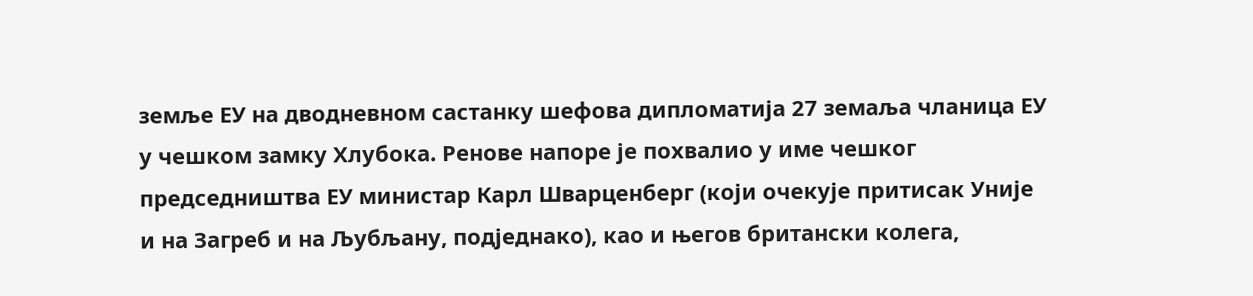земље ЕУ на дводневном састанку шефова дипломатија 27 земаља чланица ЕУ у чешком замку Хлубока. Ренове напоре је похвалио у име чешког председништва ЕУ министар Карл Шварценберг (који очекује притисак Уније и на Загреб и на Љубљану, подједнако), као и његов британски колега,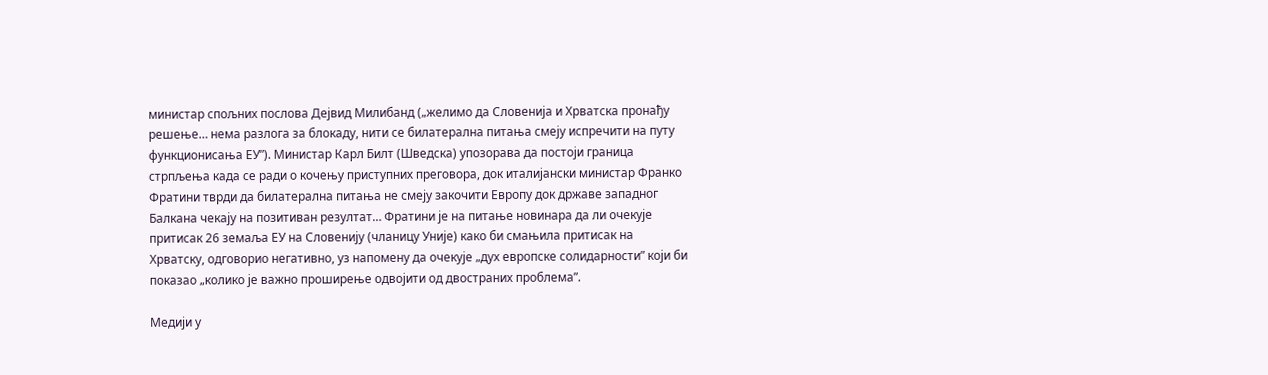министар спољних послова Дејвид Милибанд („желимо да Словенија и Хрватска пронађу решење… нема разлога за блокаду, нити се билатерална питања смеју испречити на путу функционисања ЕУ”). Министар Карл Билт (Шведска) упозорава да постоји граница стрпљења када се ради о кочењу приступних преговора, док италијански министар Франко Фратини тврди да билатерална питања не смеју закочити Европу док државе западног Балкана чекају на позитиван резултат… Фратини је на питање новинара да ли очекује притисак 26 земаља ЕУ на Словенију (чланицу Уније) како би смањила притисак на Хрватску, одговорио негативно, уз напомену да очекује „дух европске солидарности” који би показао „колико је важно проширење одвојити од двостраних проблема”.

Медији у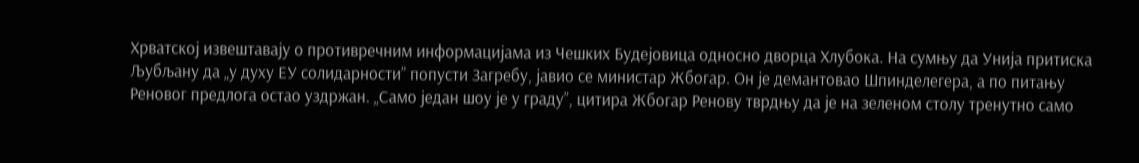Хрватској извештавају о противречним информацијама из Чешких Будејовица односно дворца Хлубока. На сумњу да Унија притиска Љубљану да „у духу ЕУ солидарности” попусти Загребу, јавио се министар Жбогар. Он је демантовао Шпинделегера, а по питању Реновог предлога остао уздржан. „Само један шоу је у граду”, цитира Жбогар Ренову тврдњу да је на зеленом столу тренутно само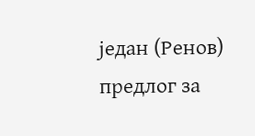један (Ренов) предлог за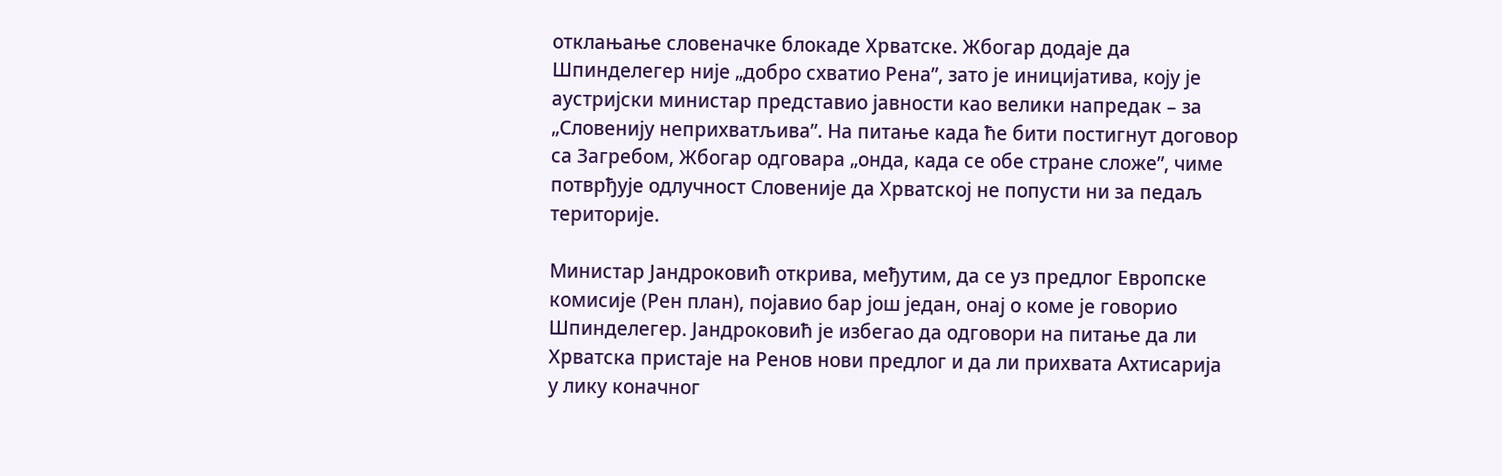отклањање словеначке блокаде Хрватске. Жбогар додаје да Шпинделегер није „добро схватио Рена”, зато је иницијатива, коју је аустријски министар представио јавности као велики напредак – за „Словенију неприхватљива”. На питање када ће бити постигнут договор са Загребом, Жбогар одговара „онда, када се обе стране сложе”, чиме потврђује одлучност Словеније да Хрватској не попусти ни за педаљ територије.

Министар Јандроковић открива, међутим, да се уз предлог Европске комисије (Рен план), појавио бар још један, онај о коме је говорио Шпинделегер. Јандроковић је избегао да одговори на питање да ли Хрватска пристаје на Ренов нови предлог и да ли прихвата Ахтисарија у лику коначног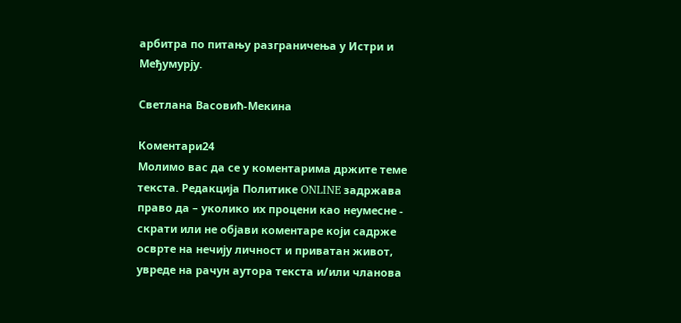арбитра по питању разграничења у Истри и Међумурју.

Светлана Васовић-Мекина

Коментари24
Молимо вас да се у коментарима држите теме текста. Редакција Политике ONLINE задржава право да – уколико их процени као неумесне - скрати или не објави коментаре који садрже осврте на нечију личност и приватан живот, увреде на рачун аутора текста и/или чланова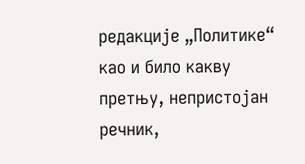редакције „Политике“ као и било какву претњу, непристојан речник,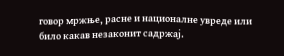говор мржње, расне и националне увреде или било какав незаконит садржај.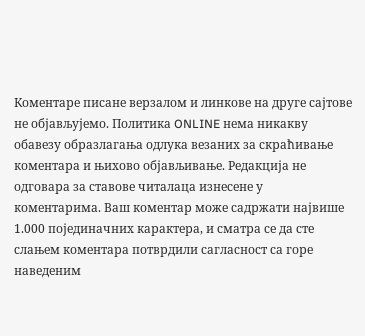Коментаре писане верзалом и линкове на друге сајтове не објављујемо. Политика ONLINE нема никакву обавезу образлагања одлука везаних за скраћивање коментара и њихово објављивање. Редакција не одговара за ставове читалаца изнесене у коментарима. Ваш коментар може садржати највише 1.000 појединачних карактера, и сматра се да сте слањем коментара потврдили сагласност са горе наведеним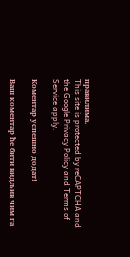правилима.
This site is protected by reCAPTCHA and the Google Privacy Policy and Terms of Service apply.

Комeнтар успeшно додат!

Ваш комeнтар ћe бити видљив чим га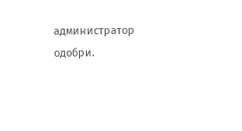администратор одобри.